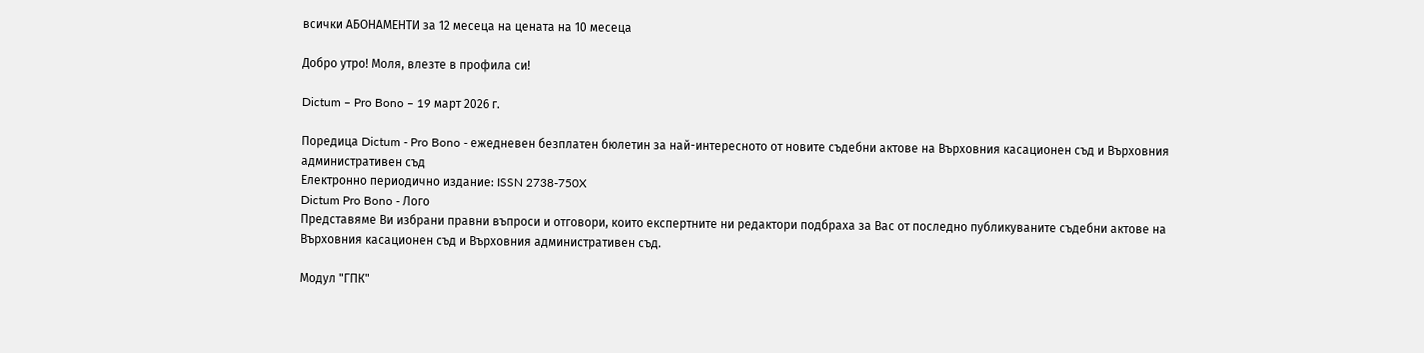всички АБОНАМЕНТИ за 12 месеца на цената на 10 месеца

Добро утро! Моля, влезте в профила си!

Dictum – Pro Bono – 19 март 2026 г.

Поредица Dictum - Pro Bono - ежедневен безплатен бюлетин за най-интересното от новите съдебни актове на Върховния касационен съд и Върховния административен съд
Електронно периодично издание: ISSN 2738-750X
Dictum Pro Bono - Лого
Представяме Ви избрани правни въпроси и отговори, които експертните ни редактори подбраха за Вас от последно публикуваните съдебни актове на Върховния касационен съд и Върховния административен съд.

Модул "ГПК"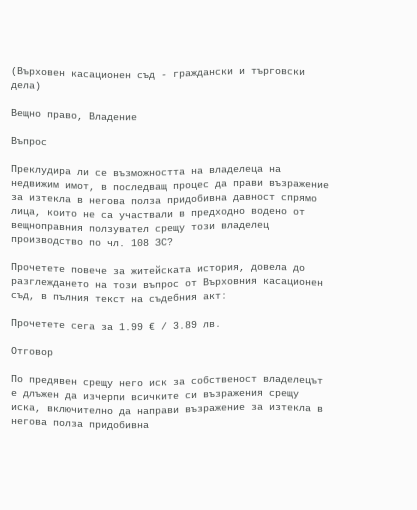(Върховен касационен съд - граждански и търговски дела)

Вещно право, Владение

Въпрос

Преклудира ли се възможността на владелеца на недвижим имот, в последващ процес да прави възражение за изтекла в негова полза придобивна давност спрямо лица, които не са участвали в предходно водено от вещноправния ползувател срещу този владелец производство по чл. 108 ЗС?

Прочетете повече за житейската история, довела до разглеждането на този въпрос от Върховния касационен съд, в пълния текст на съдебния акт:

Прочетете сега за 1.99 € / 3.89 лв.

Отговор

По предявен срещу него иск за собственост владелецът е длъжен да изчерпи всичките си възражения срещу иска, включително да направи възражение за изтекла в негова полза придобивна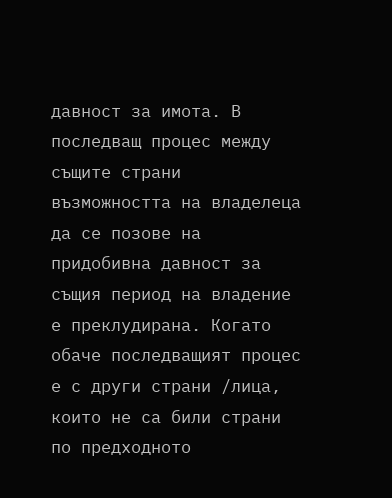давност за имота. В последващ процес между същите страни възможността на владелеца да се позове на придобивна давност за същия период на владение е преклудирана. Когато обаче последващият процес е с други страни /лица, които не са били страни по предходното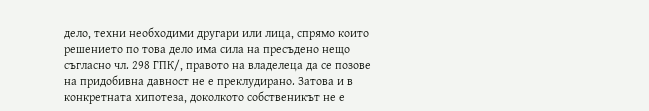дело, техни необходими другари или лица, спрямо които решението по това дело има сила на пресъдено нещо съгласно чл. 298 ГПК/, правото на владелеца да се позове на придобивна давност не е преклудирано. Затова и в конкретната хипотеза, доколкото собственикът не е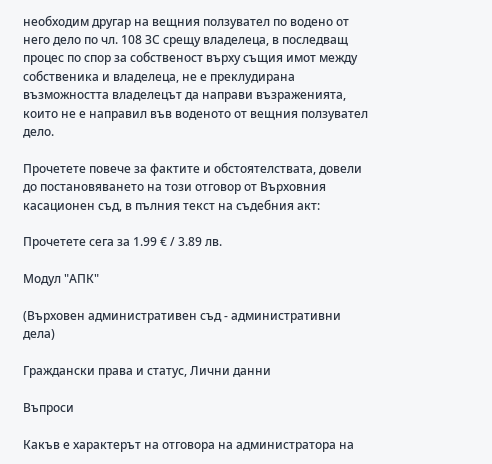необходим другар на вещния ползувател по водено от него дело по чл. 108 ЗС срещу владелеца, в последващ процес по спор за собственост върху същия имот между собственика и владелеца, не е преклудирана възможността владелецът да направи възраженията, които не е направил във воденото от вещния ползувател дело.

Прочетете повече за фактите и обстоятелствата, довели до постановяването на този отговор от Върховния касационен съд, в пълния текст на съдебния акт:

Прочетете сега за 1.99 € / 3.89 лв.

Модул "АПК"

(Върховен административен съд - административни дела)

Граждански права и статус, Лични данни

Въпроси

Какъв е характерът на отговора на администратора на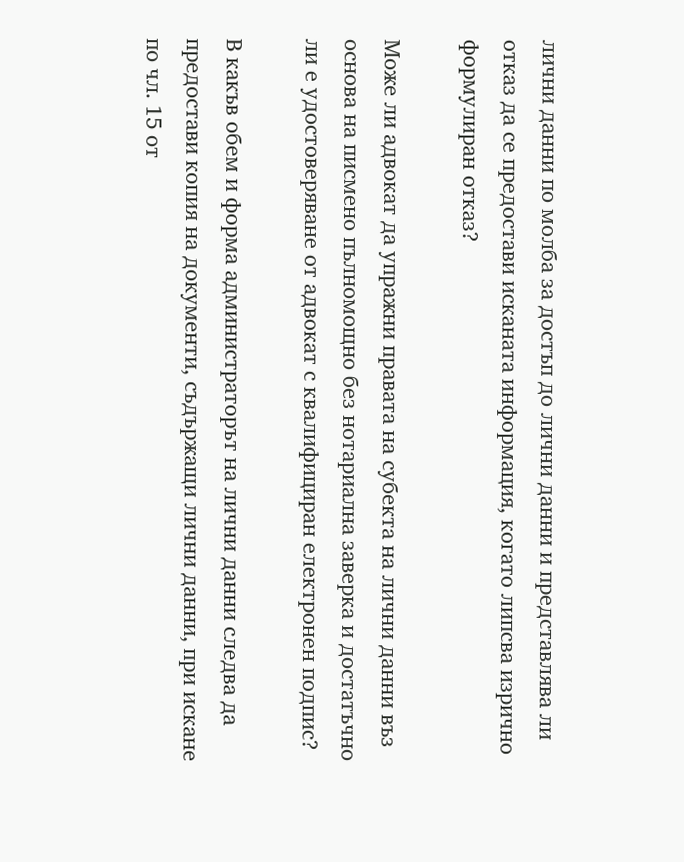лични данни по молба за достъп до лични данни и представлява ли отказ да се предостави исканата информация, когато липсва изрично формулиран отказ?

Може ли адвокат да упражни правата на субекта на лични данни въз основа на писмено пълномощно без нотариална заверка и достатъчно ли е удостоверяване от адвокат с квалифициран електронен подпис?

В какъв обем и форма администраторът на лични данни следва да предостави копия на документи, съдържащи лични данни, при искане по чл. 15 от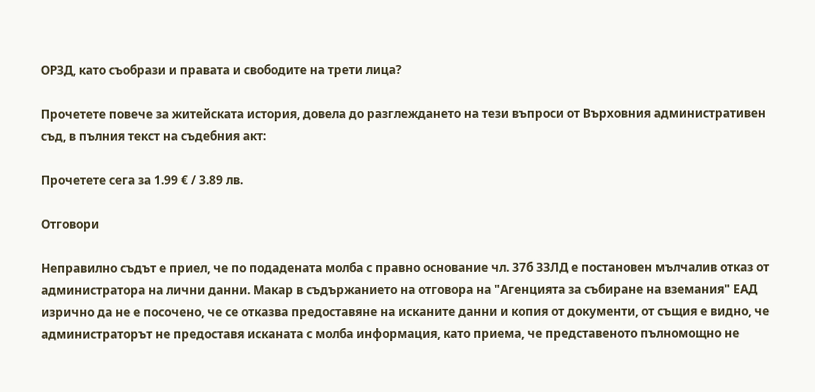ОРЗД, като съобрази и правата и свободите на трети лица?

Прочетете повече за житейската история, довела до разглеждането на тези въпроси от Върховния административен съд, в пълния текст на съдебния акт:

Прочетете сега за 1.99 € / 3.89 лв.

Отговори

Неправилно съдът е приел, че по подадената молба с правно основание чл. 37б ЗЗЛД е постановен мълчалив отказ от администратора на лични данни. Макар в съдържанието на отговора на "Агенцията за събиране на вземания" ЕАД изрично да не е посочено, че се отказва предоставяне на исканите данни и копия от документи, от същия е видно, че администраторът не предоставя исканата с молба информация, като приема, че представеното пълномощно не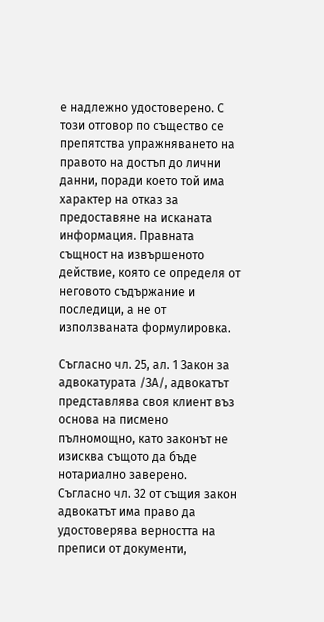е надлежно удостоверено. С този отговор по същество се препятства упражняването на правото на достъп до лични данни, поради което той има характер на отказ за предоставяне на исканата информация. Правната същност на извършеното действие, която се определя от неговото съдържание и последици, а не от използваната формулировка.

Съгласно чл. 25, ал. 1 Закон за адвокатурата /ЗА/, адвокатът представлява своя клиент въз основа на писмено пълномощно, като законът не изисква същото да бъде нотариално заверено. Съгласно чл. 32 от същия закон адвокатът има право да удостоверява верността на преписи от документи,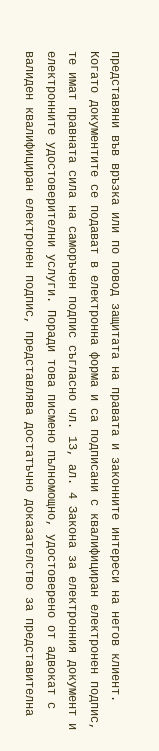представяни във връзка или по повод защитата на правата и законните интереси на негов клиент. Когато документите се подават в електронна форма и са подписани с квалифициран електронен подпис, те имат правната сила на саморъчен подпис съгласно чл. 13, ал. 4 Закона за електронния документ и електронните удостоверителни услуги. Поради това писмено пълномощно, удостоверено от адвокат с валиден квалифициран електронен подпис, представлява достатъчно доказателство за представителна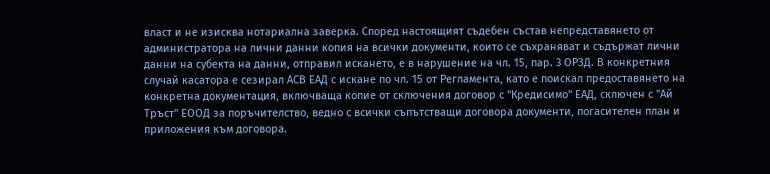власт и не изисква нотариална заверка. Според настоящият съдебен състав непредставянето от администратора на лични данни копия на всички документи, които се съхраняват и съдържат лични данни на субекта на данни, отправил искането, е в нарушение на чл. 15, пар. 3 ОРЗД. В конкретния случай касатора е сезирал АСВ ЕАД с искане по чл. 15 от Регламента, като е поискал предоставянето на конкретна документация, включваща копие от сключения договор с "Кредисимо" ЕАД, сключен с "Ай Тръст" ЕООД за поръчителство, ведно с всички съпътстващи договора документи, погасителен план и приложения към договора.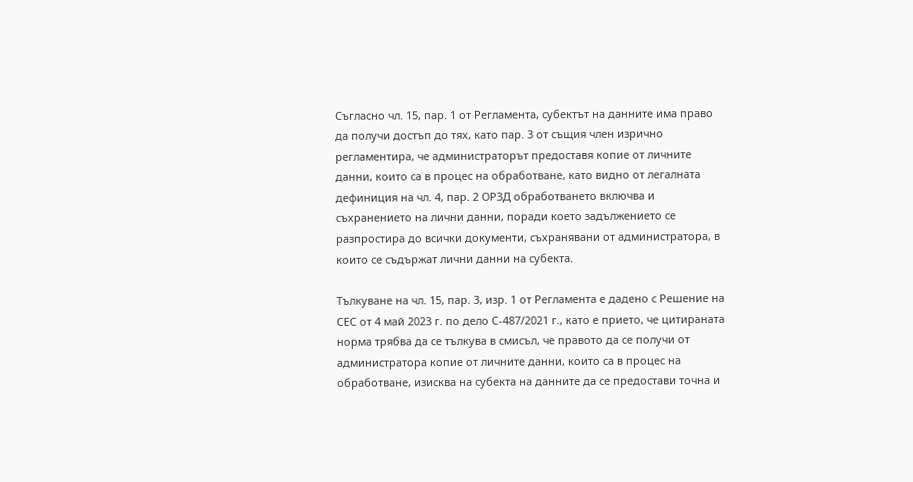Съгласно чл. 15, пар. 1 от Регламента, субектът на данните има право да получи достъп до тях, като пар. 3 от същия член изрично регламентира, че администраторът предоставя копие от личните данни, които са в процес на обработване, като видно от легалната дефиниция на чл. 4, пар. 2 ОРЗД обработването включва и съхранението на лични данни, поради което задължението се разпростира до всички документи, съхранявани от администратора, в които се съдържат лични данни на субекта.

Тълкуване на чл. 15, пар. 3, изр. 1 от Регламента е дадено с Решение на СЕС от 4 май 2023 г. по дело С-487/2021 г., като е прието, че цитираната норма трябва да се тълкува в смисъл, че правото да се получи от администратора копие от личните данни, които са в процес на обработване, изисква на субекта на данните да се предостави точна и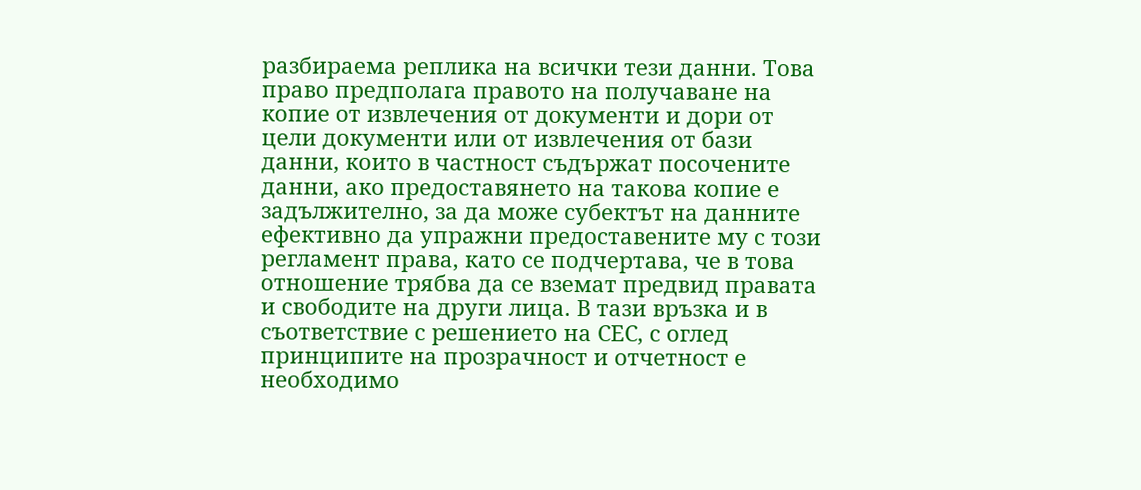разбираема реплика на всички тези данни. Това право предполага правото на получаване на копие от извлечения от документи и дори от цели документи или от извлечения от бази данни, които в частност съдържат посочените данни, ако предоставянето на такова копие е задължително, за да може субектът на данните ефективно да упражни предоставените му с този регламент права, като се подчертава, че в това отношение трябва да се вземат предвид правата и свободите на други лица. В тази връзка и в съответствие с решението на СЕС, с оглед принципите на прозрачност и отчетност е необходимо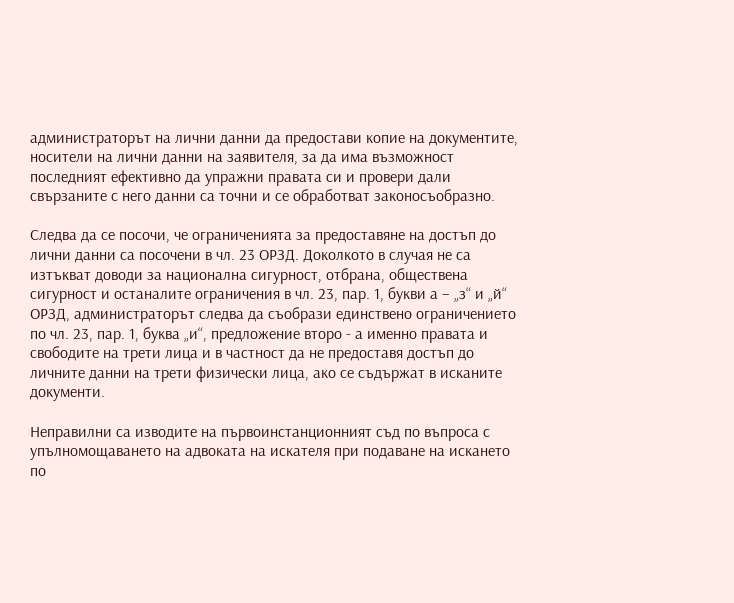администраторът на лични данни да предостави копие на документите, носители на лични данни на заявителя, за да има възможност последният ефективно да упражни правата си и провери дали свързаните с него данни са точни и се обработват законосъобразно.

Следва да се посочи, че ограниченията за предоставяне на достъп до лични данни са посочени в чл. 23 ОРЗД. Доколкото в случая не са изтъкват доводи за национална сигурност, отбрана, обществена сигурност и останалите ограничения в чл. 23, пар. 1, букви а – „з“ и „й“ ОРЗД, администраторът следва да съобрази единствено ограничението по чл. 23, пар. 1, буква „и“, предложение второ - а именно правата и свободите на трети лица и в частност да не предоставя достъп до личните данни на трети физически лица, ако се съдържат в исканите документи.

Неправилни са изводите на първоинстанционният съд по въпроса с упълномощаването на адвоката на искателя при подаване на искането по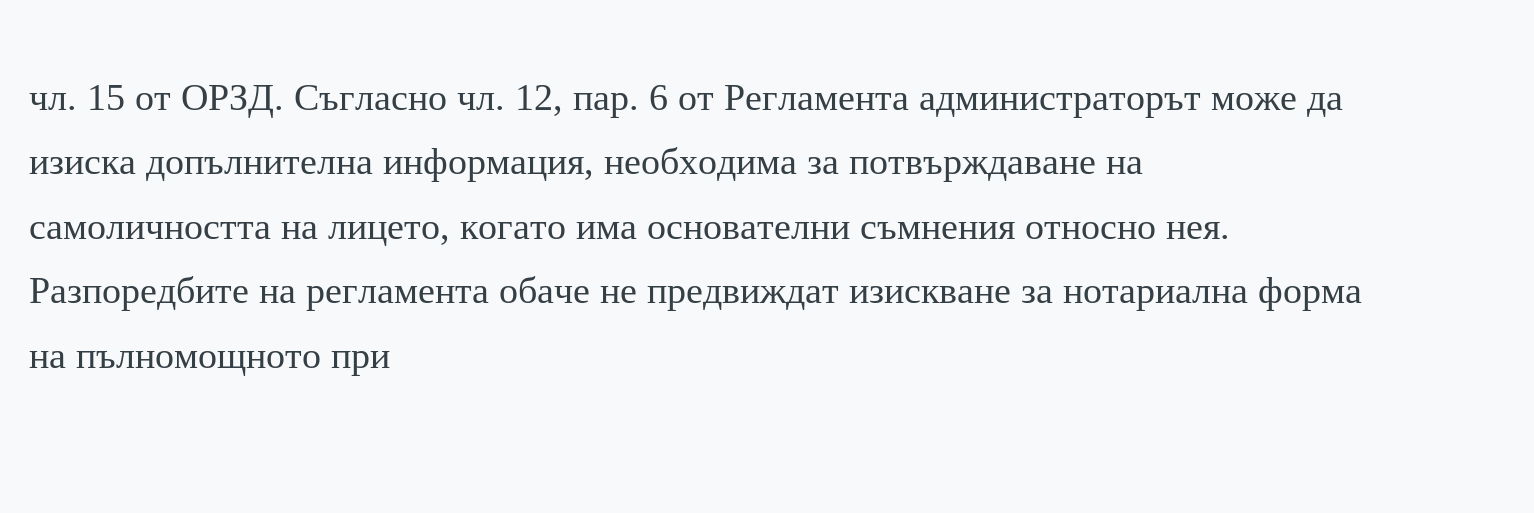чл. 15 от ОРЗД. Съгласно чл. 12, пар. 6 от Регламента администраторът може да изиска допълнителна информация, необходима за потвърждаване на самоличността на лицето, когато има основателни съмнения относно нея. Разпоредбите на регламента обаче не предвиждат изискване за нотариална форма на пълномощното при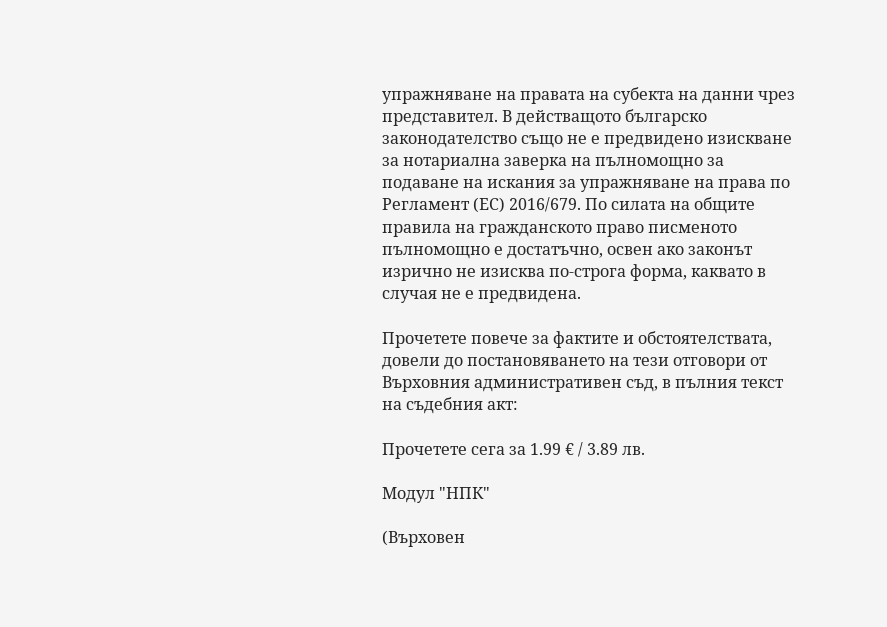упражняване на правата на субекта на данни чрез представител. В действащото българско законодателство също не е предвидено изискване за нотариална заверка на пълномощно за подаване на искания за упражняване на права по Регламент (ЕС) 2016/679. По силата на общите правила на гражданското право писменото пълномощно е достатъчно, освен ако законът изрично не изисква по-строга форма, каквато в случая не е предвидена.

Прочетете повече за фактите и обстоятелствата, довели до постановяването на тези отговори от Върховния административен съд, в пълния текст на съдебния акт:

Прочетете сега за 1.99 € / 3.89 лв.

Модул "НПК"

(Върховен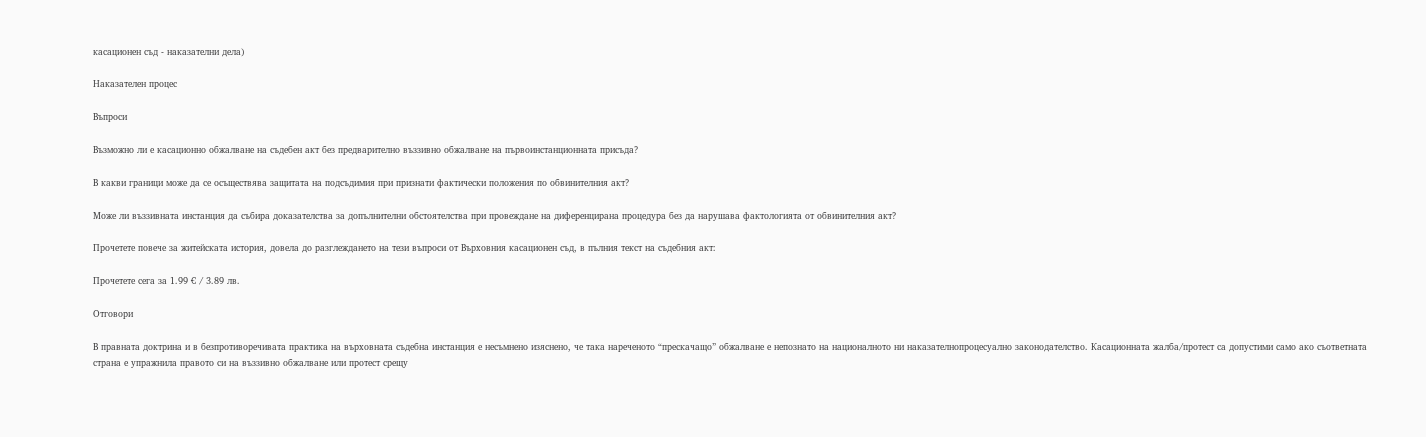касационен съд - наказателни дела)

Наказателен процес

Въпроси

Възможно ли е касационно обжалване на съдебен акт без предварително въззивно обжалване на първоинстанционната присъда?

В какви граници може да се осъществява защитата на подсъдимия при признати фактически положения по обвинителния акт?

Може ли въззивната инстанция да събира доказателства за допълнителни обстоятелства при провеждане на диференцирана процедура без да нарушава фактологията от обвинителния акт?

Прочетете повече за житейската история, довела до разглеждането на тези въпроси от Върховния касационен съд, в пълния текст на съдебния акт:

Прочетете сега за 1.99 € / 3.89 лв.

Отговори

В правната доктрина и в безпротиворечивата практика на върховната съдебна инстанция е несъмнено изяснено, че така нареченото “прескачащо” обжалване е непознато на националното ни наказателнопроцесуално законодателство. Касационната жалба/протест са допустими само ако съответната страна е упражнила правото си на въззивно обжалване или протест срещу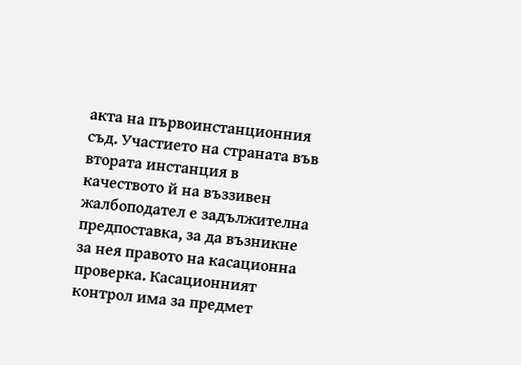акта на първоинстанционния съд. Участието на страната във втората инстанция в качеството й на въззивен жалбоподател е задължителна предпоставка, за да възникне за нея правото на касационна проверка. Касационният контрол има за предмет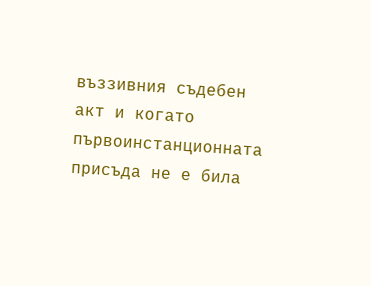въззивния съдебен акт и когато първоинстанционната присъда не е била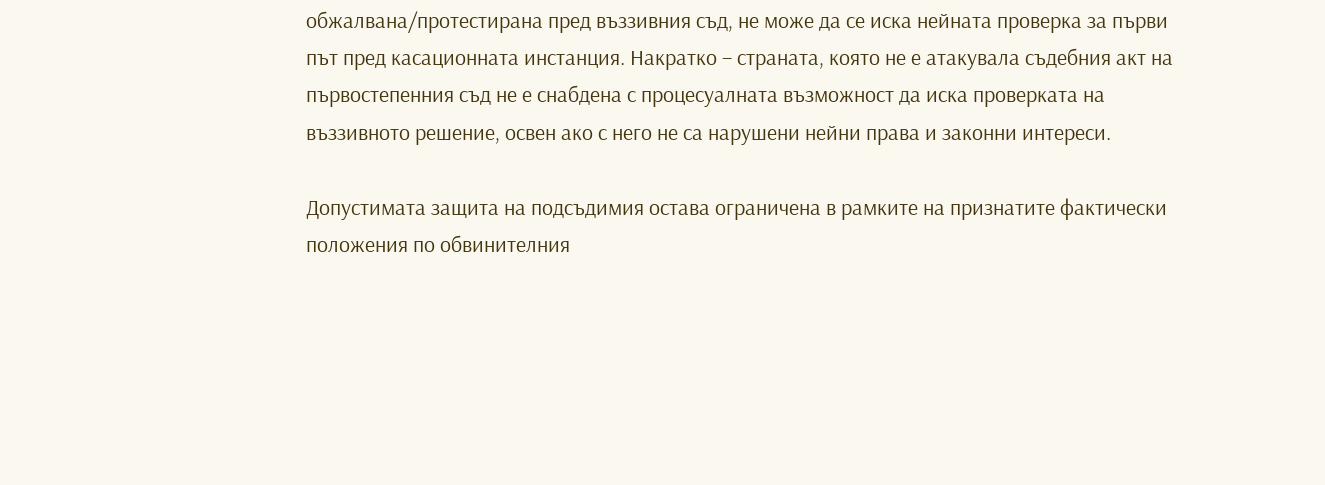обжалвана/протестирана пред въззивния съд, не може да се иска нейната проверка за първи път пред касационната инстанция. Накратко – страната, която не е атакувала съдебния акт на първостепенния съд не е снабдена с процесуалната възможност да иска проверката на въззивното решение, освен ако с него не са нарушени нейни права и законни интереси.

Допустимата защита на подсъдимия остава ограничена в рамките на признатите фактически положения по обвинителния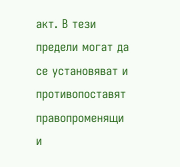акт. В тези предели могат да се установяват и противопоставят правопроменящи и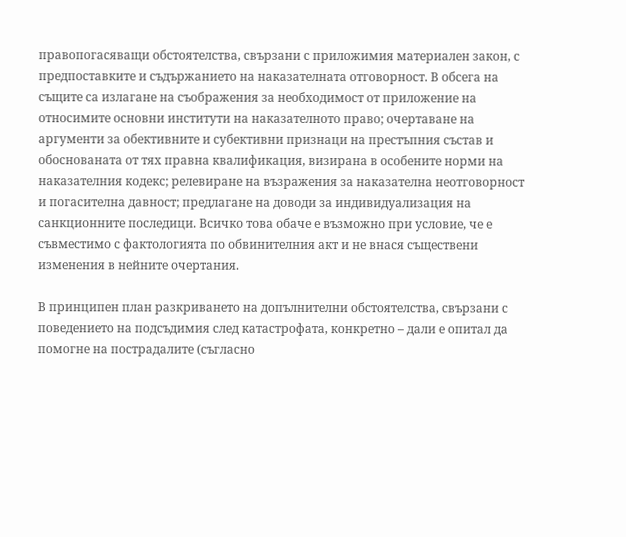правопогасяващи обстоятелства, свързани с приложимия материален закон, с предпоставките и съдържанието на наказателната отговорност. В обсега на същите са излагане на съображения за необходимост от приложение на относимите основни институти на наказателното право; очертаване на аргументи за обективните и субективни признаци на престъпния състав и обоснованата от тях правна квалификация, визирана в особените норми на наказателния кодекс; релевиране на възражения за наказателна неотговорност и погасителна давност; предлагане на доводи за индивидуализация на санкционните последици. Всичко това обаче е възможно при условие, че е съвместимо с фактологията по обвинителния акт и не внася съществени изменения в нейните очертания.

В принципен план разкриването на допълнителни обстоятелства, свързани с поведението на подсъдимия след катастрофата, конкретно – дали е опитал да помогне на пострадалите (съгласно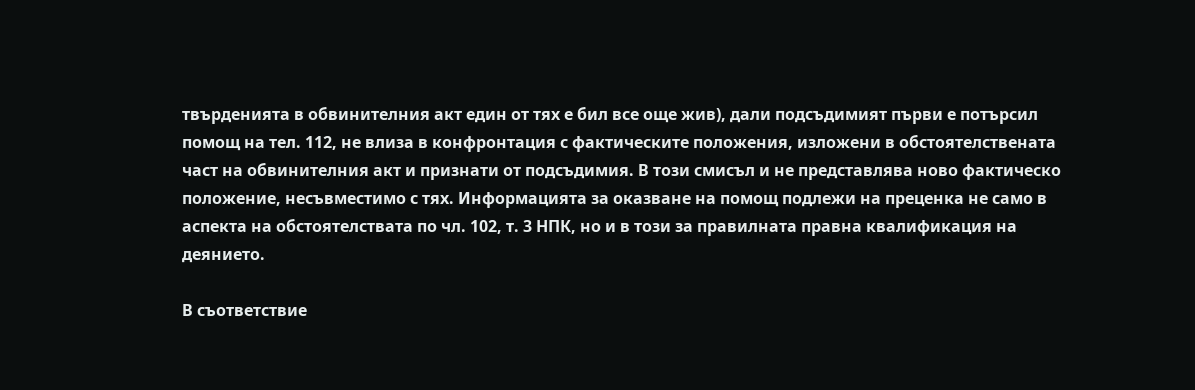твърденията в обвинителния акт един от тях е бил все още жив), дали подсъдимият първи е потърсил помощ на тел. 112, не влиза в конфронтация с фактическите положения, изложени в обстоятелствената част на обвинителния акт и признати от подсъдимия. В този смисъл и не представлява ново фактическо положение, несъвместимо с тях. Информацията за оказване на помощ подлежи на преценка не само в аспекта на обстоятелствата по чл. 102, т. 3 НПК, но и в този за правилната правна квалификация на деянието.

В съответствие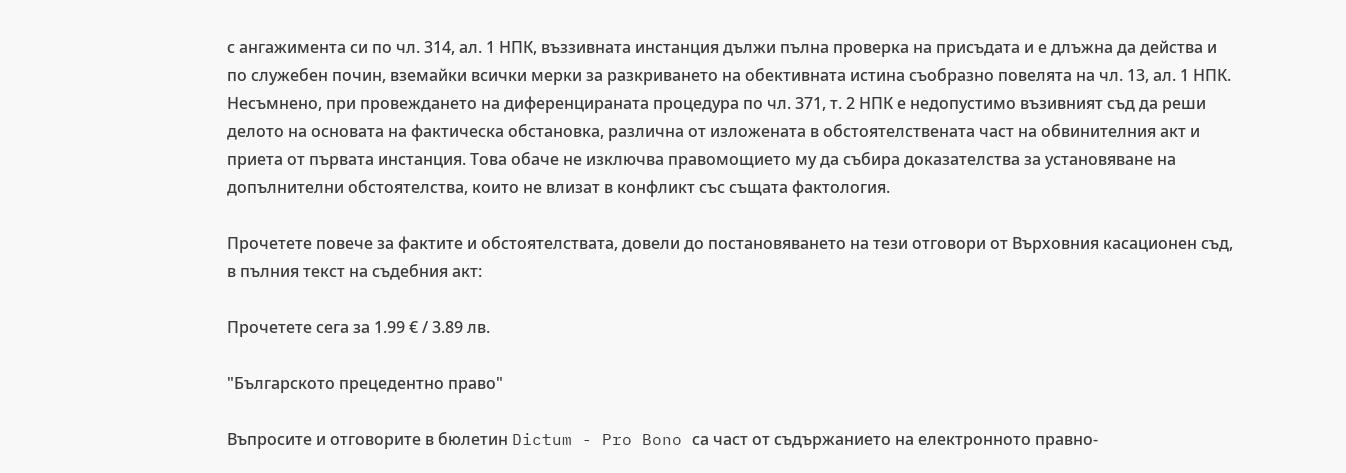с ангажимента си по чл. 314, ал. 1 НПК, въззивната инстанция дължи пълна проверка на присъдата и е длъжна да действа и по служебен почин, вземайки всички мерки за разкриването на обективната истина съобразно повелята на чл. 13, ал. 1 НПК. Несъмнено, при провеждането на диференцираната процедура по чл. 371, т. 2 НПК е недопустимо възивният съд да реши делото на основата на фактическа обстановка, различна от изложената в обстоятелствената част на обвинителния акт и приета от първата инстанция. Това обаче не изключва правомощието му да събира доказателства за установяване на допълнителни обстоятелства, които не влизат в конфликт със същата фактология.

Прочетете повече за фактите и обстоятелствата, довели до постановяването на тези отговори от Върховния касационен съд, в пълния текст на съдебния акт:

Прочетете сега за 1.99 € / 3.89 лв.

"Българското прецедентно право"

Въпросите и отговорите в бюлетин Dictum - Pro Bono са част от съдържанието на електронното правно-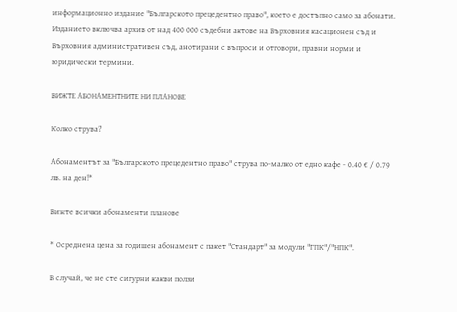информационно издание "Българското прецедентно право", което е достъпно само за абонати. Изданието включва архив от над 400 000 съдебни актове на Върховния касационен съд и Върховния административен съд, анотирани с въпроси и отговори, правни норми и юридически термини.

ВИЖТЕ АБОНАМЕНТНИТЕ НИ ПЛАНОВЕ

Колко струва?

Абонаментът за "Българското прецедентно право" струва по-малко от едно кафе - 0.40 € / 0.79 лв. на ден!*

Вижте всички абонаменти планове

* Осреднена цена за годишен абонамент с пакет "Стандарт" за модули "ГПК"/"НПК".

В случай, че не сте сигурни какви ползи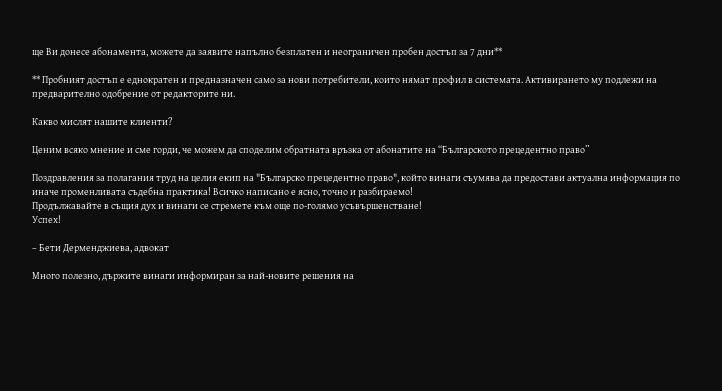ще Ви донесе абонамента, можете да заявите напълно безплатен и неограничен пробен достъп за 7 дни**

** Пробният достъп е еднократен и предназначен само за нови потребители, които нямат профил в системата. Активирането му подлежи на предварително одобрение от редакторите ни.

Какво мислят нашите клиенти?

Ценим всяко мнение и сме горди, че можем да споделим обратната връзка от абонатите на “Българското прецедентно право”

Поздравления за полагания труд на целия екип на "Българско прецедентно право", който винаги съумява да предостави актуална информация по иначе променливата съдебна практика! Всичко написано е ясно, точно и разбираемо!
Продължавайте в същия дух и винаги се стремете към още по-голямо усъвършенстване!
Успех!

– Бети Дерменджиева, адвокат

Много полезно, държите винаги информиран за най-новите решения на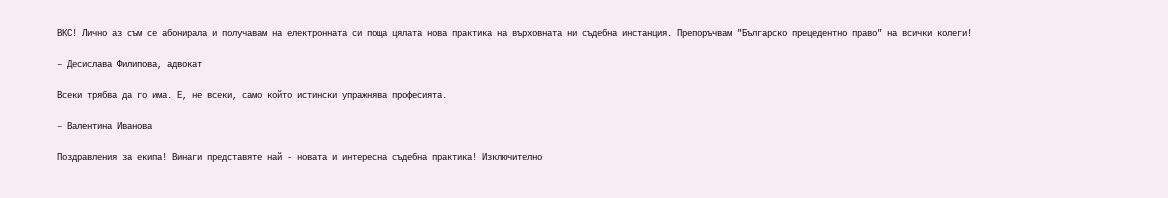ВКС! Лично аз съм се абонирала и получавам на електронната си поща цялата нова практика на върховната ни съдебна инстанция. Препоръчвам "Българско прецедентно право" на всички колеги!

– Десислава Филипова, адвокат

Всеки трябва да го има. Е, не всеки, само който истински упражнява професията.

– Валентина Иванова

Поздравления за екипа! Винаги представяте най - новата и интересна съдебна практика! Изключително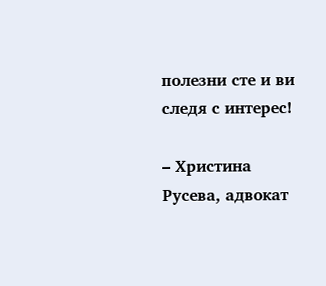полезни сте и ви следя с интерес!

– Христина Русева, адвокат